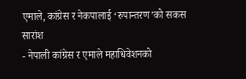एमाले, कांग्रेस र नेकपालाई ‘रुपान्तरण’को सकस
सारांश
- नेपाली कांग्रेस र एमाले महाधिवेशनको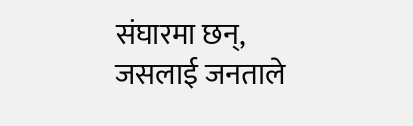संघारमा छन्, जसलाई जनताले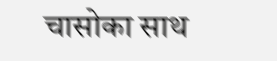चासोका साथ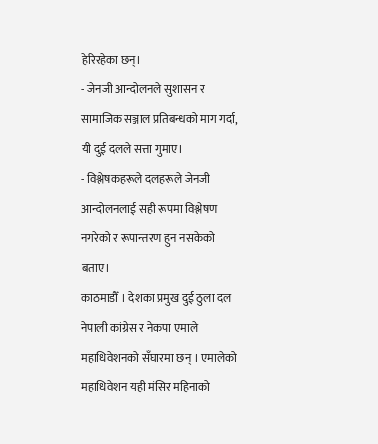हेरिरहेका छन्।
- जेनजी आन्दोलनले सुशासन र सामाजिक सञ्जाल प्रतिबन्धको माग गर्दा, यी दुई दलले सत्ता गुमाए।
- विश्लेषकहरूले दलहरूले जेनजी आन्दोलनलाई सही रूपमा विश्लेषण नगरेको र रूपान्तरण हुन नसकेको बताए।
काठमाडौँ । देशका प्रमुख दुई ठुला दल नेपाली कांग्रेस र नेकपा एमाले महाधिवेशनको सँघारमा छन् । एमालेको महाधिवेशन यही मंसिर महिनाको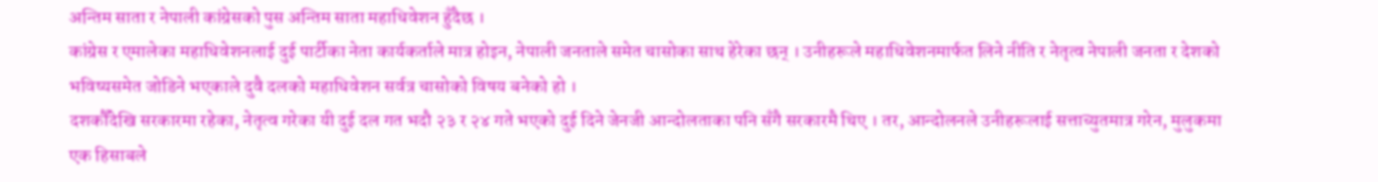अन्तिम साता र नेपाली कांग्रेसको पुस अन्तिम साता महाधिवेशन हुँदैछ ।
कांग्रेस र एमालेका महाधिवेशनलाई दुई पार्टीका नेता कार्यकर्ताले मात्र होइन, नेपाली जनताले समेत चासोका साथ हेरेका छन् । उनीहरूले महाधिवेशनमार्फत लिने नीति र नेतृत्व नेपाली जनता र देशको भविष्यसमेत जोडिने भएकाले दुवै दलको महाधिवेशन सर्वत्र चासोको विषय बनेको हो ।
दशकौँदेखि सरकारमा रहेका, नेतृत्व गरेका यी दुई दल गत भदौ २३ र २४ गते भएको दुई दिने जेनजी आन्दोलताका पनि सँगै सरकारमै थिए । तर, आन्दोलनले उनीहरूलाई सत्ताच्युतमात्र गरेन, मुलुकमा एक हिसाबले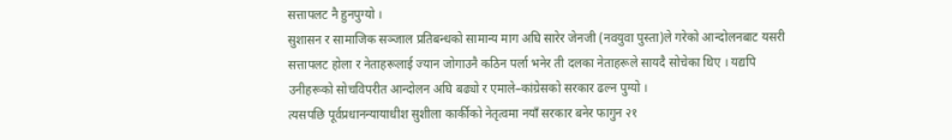सत्तापलट नै हुनपुग्यो ।
सुशासन र सामाजिक सञ्जाल प्रतिबन्धको सामान्य माग अघि सारेर जेनजी (नवयुवा पुस्ता)ले गरेको आन्दोलनबाट यसरी सत्तापलट होला र नेताहरूलाई ज्यान जोगाउनै कठिन पर्ला भनेर ती दलका नेताहरूले सायदै सोचेका थिए । यद्यपि उनीहरूको सोचविपरीत आन्दोलन अघि बढ्यो र एमाले–कांग्रेसको सरकार ढल्न पुग्यो ।
त्यसपछि पूर्वप्रधानन्यायाधीश सुशीला कार्कीको नेतृत्वमा नयाँ सरकार बनेर फागुन २१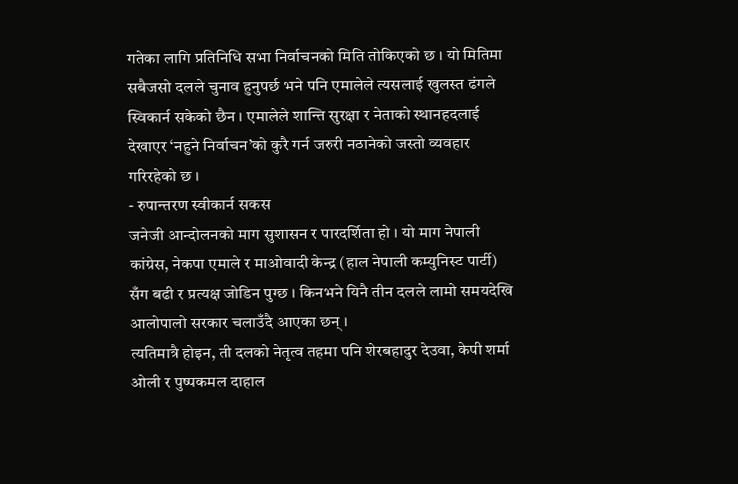गतेका लागि प्रतिनिधि सभा निर्वाचनको मिति तोकिएको छ । यो मितिमा सबैजसो दलले चुनाव हुनुपर्छ भने पनि एमालेले त्यसलाई खुलस्त ढंगले स्विकार्न सकेको छैन । एमालेले शान्ति सुरक्षा र नेताको स्थानहदलाई देखाएर ‘नहुने निर्वाचन’को कुरै गर्न जरुरी नठानेको जस्तो व्यवहार गरिरहेको छ ।
- रुपान्तरण स्वीकार्न सकस
जनेजी आन्दोलनको माग सुशासन र पारदर्शिता हो । यो माग नेपाली कांग्रेस, नेकपा एमाले र माओवादी केन्द्र (हाल नेपाली कम्युनिस्ट पार्टी) सँग बढी र प्रत्यक्ष जोडिन पुग्छ । किनभने यिनै तीन दलले लामो समयदेखि आलोपालो सरकार चलाउँदै आएका छन् ।
त्यतिमात्रै होइन, ती दलको नेतृत्व तहमा पनि शेरबहादुर देउवा, केपी शर्मा ओली र पुष्पकमल दाहाल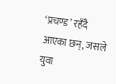‘प्रचण्ड’ रहँदै आएका छन्, जसले युवा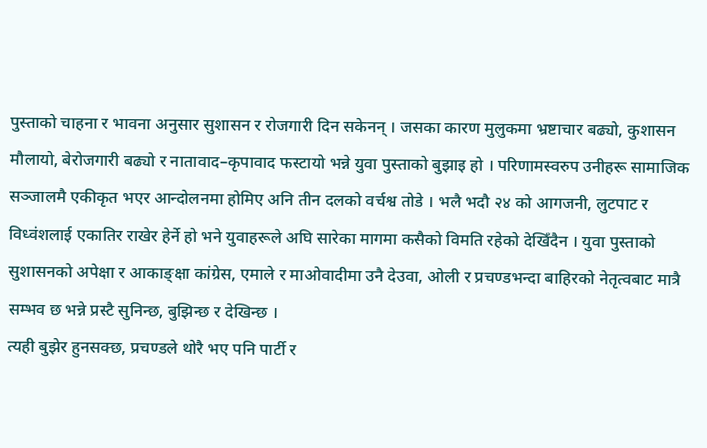पुस्ताको चाहना र भावना अनुसार सुशासन र रोजगारी दिन सकेनन् । जसका कारण मुलुकमा भ्रष्टाचार बढ्यो, कुशासन मौलायो, बेरोजगारी बढ्यो र नातावाद–कृपावाद फस्टायो भन्ने युवा पुस्ताको बुझाइ हो । परिणामस्वरुप उनीहरू सामाजिक सञ्जालमै एकीकृत भएर आन्दोलनमा होमिए अनि तीन दलको वर्चश्व तोडे । भलै भदौ २४ को आगजनी, लुटपाट र विध्वंशलाई एकातिर राखेर हेर्ने हो भने युवाहरूले अघि सारेका मागमा कसैको विमति रहेको देखिँदैन । युवा पुस्ताको सुशासनको अपेक्षा र आकाङ्क्षा कांग्रेस, एमाले र माओवादीमा उनै देउवा, ओली र प्रचण्डभन्दा बाहिरको नेतृत्वबाट मात्रै सम्भव छ भन्ने प्रस्टै सुनिन्छ, बुझिन्छ र देखिन्छ ।
त्यही बुझेर हुनसक्छ, प्रचण्डले थोरै भए पनि पार्टी र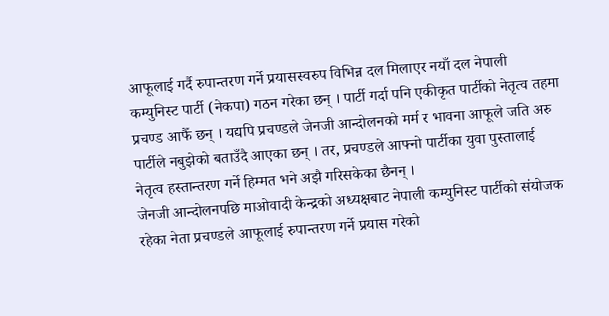आफूलाई गर्दै रुपान्तरण गर्ने प्रयासस्वरुप विभिन्न दल मिलाएर नयाँ दल नेपाली कम्युनिस्ट पार्टी (नेकपा) गठन गरेका छन् । पार्टी गर्दा पनि एकीकृत पार्टीको नेतृत्व तहमा प्रचण्ड आफैँ छन् । यद्यपि प्रचण्डले जेनजी आन्दोलनको मर्म र भावना आफूले जति अरु पार्टीले नबुझेको बताउँदै आएका छन् । तर, प्रचण्डले आफ्नो पार्टीका युवा पुस्तालाई नेतृत्व हस्तान्तरण गर्ने हिम्मत भने अझै गरिसकेका छैनन् ।
जेनजी आन्दोलनपछि माओवादी केन्द्रको अध्यक्षबाट नेपाली कम्युनिस्ट पार्टीको संयोजक रहेका नेता प्रचण्डले आफूलाई रुपान्तरण गर्ने प्रयास गरेको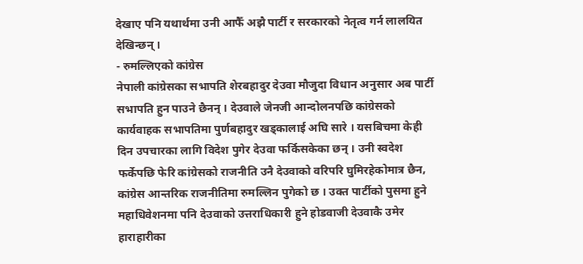देखाए पनि यथार्थमा उनी आफैँ अझै पार्टी र सरकारको नेतृत्व गर्न लालयित देखिन्छन् ।
- रुमल्लिएको कांग्रेस
नेपाली कांग्रेसका सभापति शेरबहादुर देउवा मौजुदा विधान अनुसार अब पार्टी सभापति हुन पाउने छैनन् । देउवाले जेनजी आन्दोलनपछि कांग्रेसको कार्यवाहक सभापतिमा पुर्णबहादुर खड्कालाई अघि सारे । यसबिचमा केही दिन उपचारका लागि विदेश पुगेर देउवा फर्किसकेका छन् । उनी स्वदेश फर्केपछि फेरि कांग्रेसको राजनीति उनै देउवाको वरिपरि घुमिरहेकोमात्र छैन, कांग्रेस आन्तरिक राजनीतिमा रुमल्लिन पुगेको छ । उक्त पार्टीको पुसमा हुने महाधिवेशनमा पनि देउवाको उत्तराधिकारी हुने होडवाजी देउवाकै उमेर हाराहारीका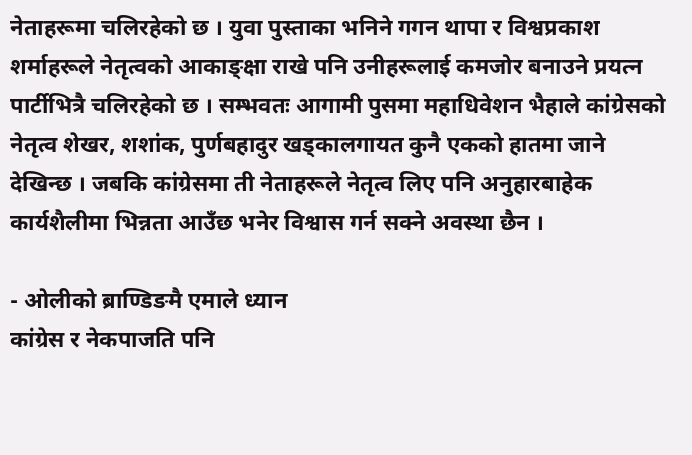नेताहरूमा चलिरहेको छ । युवा पुस्ताका भनिने गगन थापा र विश्वप्रकाश शर्माहरूले नेतृत्वको आकाङ्क्षा राखे पनि उनीहरूलाई कमजोर बनाउने प्रयत्न पार्टीभित्रै चलिरहेको छ । सम्भवतः आगामी पुसमा महाधिवेशन भैहाले कांग्रेसको नेतृत्व शेखर, शशांक, पुर्णबहादुर खड्कालगायत कुनै एकको हातमा जाने देखिन्छ । जबकि कांग्रेसमा ती नेताहरूले नेतृत्व लिए पनि अनुहारबाहेक कार्यशैलीमा भिन्नता आउँछ भनेर विश्वास गर्न सक्ने अवस्था छैन ।

- ओलीको ब्राण्डिङमै एमाले ध्यान
कांग्रेस र नेकपाजति पनि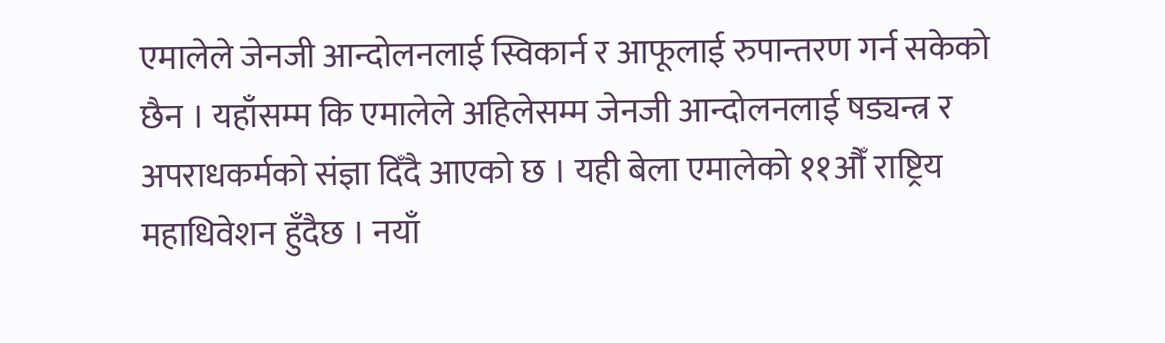एमालेले जेनजी आन्दोलनलाई स्विकार्न र आफूलाई रुपान्तरण गर्न सकेको छैन । यहाँसम्म कि एमालेले अहिलेसम्म जेनजी आन्दोलनलाई षड्यन्त्र र अपराधकर्मको संज्ञा दिँदै आएको छ । यही बेला एमालेको ११औँ राष्ट्रिय महाधिवेशन हुँदैछ । नयाँ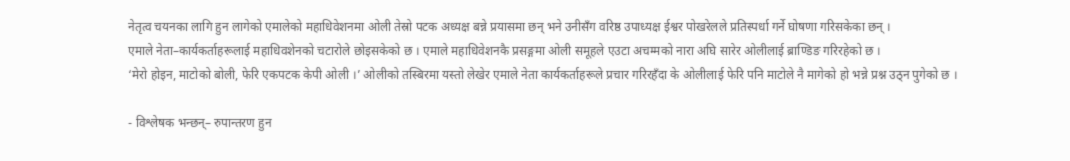नेतृत्व चयनका लागि हुन लागेको एमालेको महाधिवेशनमा ओली तेस्रो पटक अध्यक्ष बन्ने प्रयासमा छन् भने उनीसँग वरिष्ठ उपाध्यक्ष ईश्वर पोखरेलले प्रतिस्पर्धा गर्ने घोषणा गरिसकेका छन् ।
एमाले नेता–कार्यकर्ताहरूलाई महाधिवशेनको चटारोले छोइसकेको छ । एमाले महाधिवेशनकै प्रसङ्गमा ओली समूहले एउटा अचम्मको नारा अघि सारेर ओलीलाई ब्राण्डिङ गरिरहेको छ ।
‘मेरो होइन, माटोको बोली, फेरि एकपटक केपी ओली ।’ ओलीको तस्बिरमा यस्तो लेखेर एमाले नेता कार्यकर्ताहरूले प्रचार गरिरहँदा के ओलीलाई फेरि पनि माटोले नै मागेको हो भन्ने प्रश्न उठ्न पुगेको छ ।

- विश्लेषक भन्छन्– रुपान्तरण हुन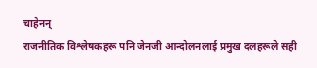चाहेनन्
राजनीतिक विश्लेषकहरू पनि जेनजी आन्दोलनलाई प्रमुख दलहरूले सही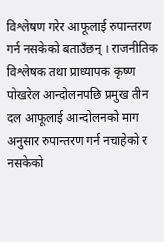विश्लेषण गरेर आफूलाई रुपान्तरण गर्न नसकेको बताउँछन् । राजनीतिक विश्लेषक तथा प्राध्यापक कृष्ण पोखरेल आन्दोलनपछि प्रमुख तीन दल आफूलाई आन्दोलनको माग अनुसार रुपान्तरण गर्न नचाहेको र नसकेको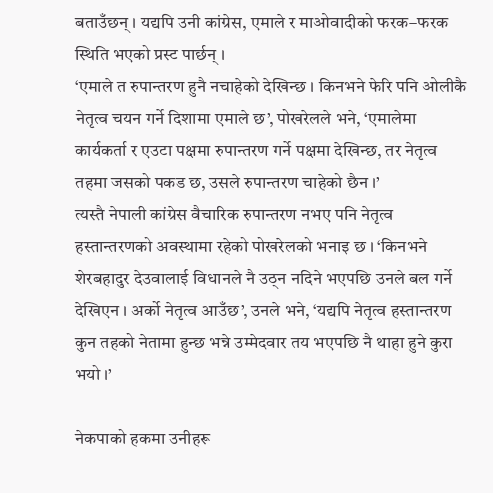बताउँछन् । यद्यपि उनी कांग्रेस, एमाले र माओवादीको फरक–फरक स्थिति भएको प्रस्ट पार्छन् ।
‘एमाले त रुपान्तरण हुनै नचाहेको देखिन्छ । किनभने फेरि पनि ओलीकै नेतृत्व चयन गर्ने दिशामा एमाले छ’, पोखरेलले भने, ‘एमालेमा कार्यकर्ता र एउटा पक्षमा रुपान्तरण गर्ने पक्षमा देखिन्छ, तर नेतृत्व तहमा जसको पकड छ, उसले रुपान्तरण चाहेको छैन ।’
त्यस्तै नेपाली कांग्रेस वैचारिक रुपान्तरण नभए पनि नेतृत्व हस्तान्तरणको अवस्थामा रहेको पोखरेलको भनाइ छ । ‘किनभने शेरबहादुर देउवालाई विधानले नै उठ्न नदिने भएपछि उनले बल गर्ने देखिएन । अर्को नेतृत्व आउँछ’, उनले भने, ‘यद्यपि नेतृत्व हस्तान्तरण कुन तहको नेतामा हुन्छ भन्ने उम्मेदवार तय भएपछि नै थाहा हुने कुरा भयो ।’

नेकपाको हकमा उनीहरू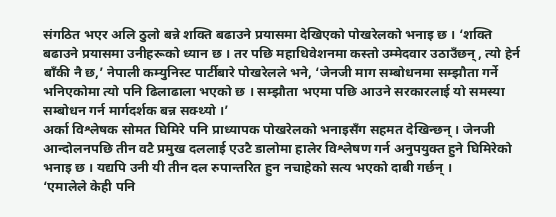संगठित भएर अलि ठुलो बन्ने शक्ति बढाउने प्रयासमा देखिएको पोखरेलको भनाइ छ । ‘शक्ति बढाउने प्रयासमा उनीहरूको ध्यान छ । तर पछि महाधिवेशनमा कस्तो उम्मेदवार उठाउँछन्, त्यो हेर्न बाँकी नै छ,’ नेपाली कम्युनिस्ट पार्टीबारे पोखरेलले भने, ‘जेनजी माग सम्बोधनमा सम्झौता गर्ने भनिएकोमा त्यो पनि ढिलाढाला भएको छ । सम्झौता भएमा पछि आउने सरकारलाई यो समस्या सम्बोधन गर्न मार्गदर्शक बन्न सक्थ्यो ।’
अर्का विश्लेषक सोमत घिमिरे पनि प्राध्यापक पोखरेलको भनाइसँग सहमत देखिन्छन् । जेनजी आन्दोलनपछि तीन वटै प्रमुख दललाई एउटै डालोमा हालेर विश्लेषण गर्न अनुपयुक्त हुने घिमिरेको भनाइ छ । यद्यपि उनी यी तीन दल रुपान्तरित हुन नचाहेको सत्य भएको दाबी गर्छन् ।
‘एमालेले केही पनि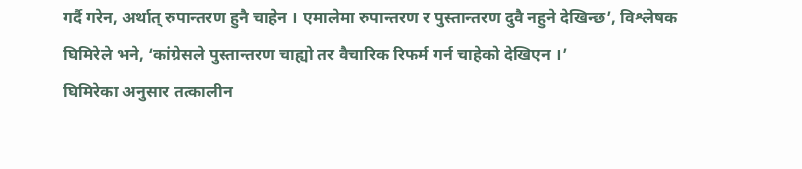गर्दै गरेन, अर्थात् रुपान्तरण हुनै चाहेन । एमालेमा रुपान्तरण र पुस्तान्तरण दुवै नहुने देखिन्छ’, विश्लेषक घिमिरेले भने, ‘कांग्रेसले पुस्तान्तरण चाह्यो तर वैचारिक रिफर्म गर्न चाहेको देखिएन ।’
घिमिरेका अनुसार तत्कालीन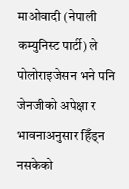माओवादी (नेपाली कम्युनिस्ट पार्टी) ले पोलोराइजेसन भने पनि जेनजीको अपेक्षा र भावनाअनुसार हिँड्न नसकेको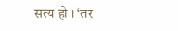सत्य हो । ‘तर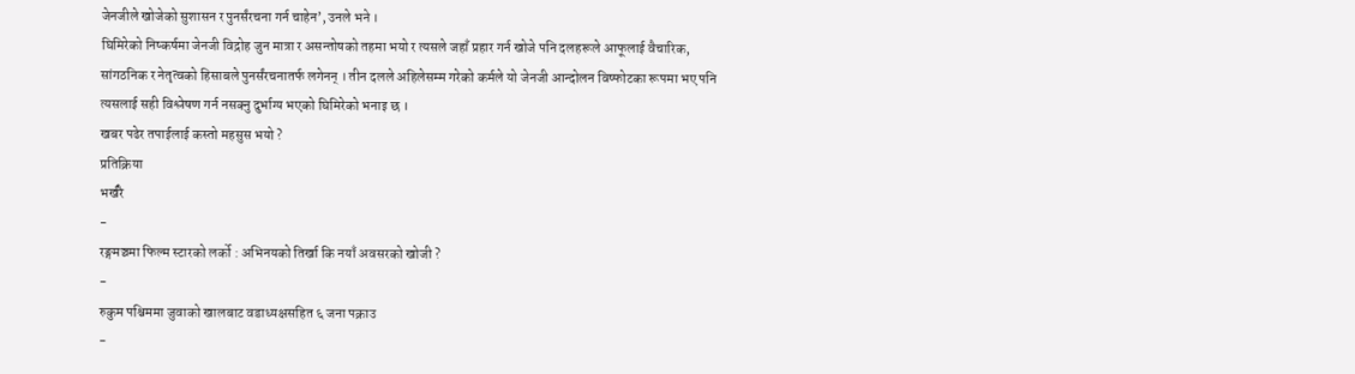जेनजीले खोजेको सुशासन र पुनर्संरचना गर्न चाहेन’, उनले भने ।
घिमिरेको निष्कर्षमा जेनजी विद्रोह जुन मात्रा र असन्तोषको तहमा भयो र त्यसले जहाँ प्रहार गर्न खोजे पनि दलहरूले आफूलाई वैचारिक, सांगठनिक र नेतृत्वको हिसाबले पुनर्संरचनातर्फ लगेनन् । तीन दलले अहिलेसम्म गरेको कर्मले यो जेनजी आन्दोलन विष्फोटका रूपमा भए पनि त्यसलाई सही विश्लेषण गर्न नसक्नु दुर्भाग्य भएको घिमिरेको भनाइ छ ।
खबर पढेर तपाईलाई कस्तो महसुस भयो ?
प्रतिक्रिया
भर्खरै
-
रङ्गमञ्चमा फिल्म स्टारको लर्को : अभिनयको तिर्खा कि नयाँ अवसरको खोजी ?
-
रुकुम पश्चिममा जुवाको खालबाट वडाध्यक्षसहित ६ जना पक्राउ
-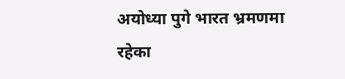अयोध्या पुगे भारत भ्रमणमा रहेका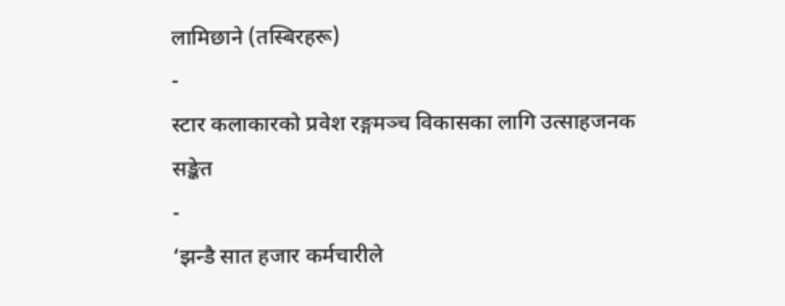लामिछाने (तस्बिरहरू)
-
स्टार कलाकारको प्रवेश रङ्गमञ्च विकासका लागि उत्साहजनक सङ्केत
-
‘झन्डै सात हजार कर्मचारीले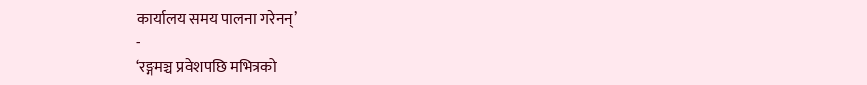कार्यालय समय पालना गरेनन्’
-
‘रङ्गमञ्च प्रवेशपछि मभित्रको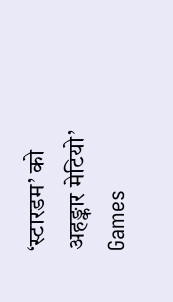‘स्टारडम’ को अहङ्कार मेटियो’
Games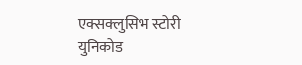एक्सक्लुसिभ स्टोरी
युनिकोड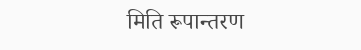मिति रूपान्तरण